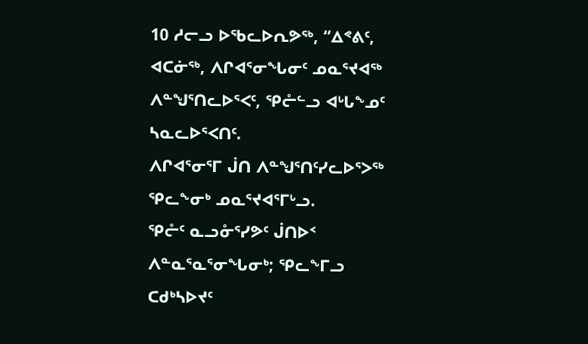10 ᓱᓕᓗ ᐅᖃᓚᐅᕆᕗᖅ, “ᐃᕝᕕᑦ, ᐊᑕᓃᖅ, ᐱᒋᐊᕐᓂᖓᓂᑦ ᓄᓇᕐᔪᐊᖅ ᐱᓐᖑᕐᑎᓚᐅᕐᐸᑦ, ᕿᓔᓪᓗ ᐊᒡᒐᖕᓄᑦ ᓴᓇᓚᐅᕐᐸᑎᑦ.
ᐱᒋᐊᕐᓂᕐᒥ ᒎᑎ ᐱᓐᖑᕐᑎᑦᓯᓚᐅᕐᐳᖅ ᕿᓚᖕᓂᒃ ᓄᓇᕐᔪᐊᕐᒥᒡᓗ.
ᕿᓔᑦ ᓇᓗᓁᕐᓯᕗᑦ ᒎᑎᐅᑉ ᐱᓐᓇᕐᓇᕐᓂᖓᓂᒃ; ᕿᓚᖕᒥᓗ ᑕᑯᒃᓴᐅᔪᑦ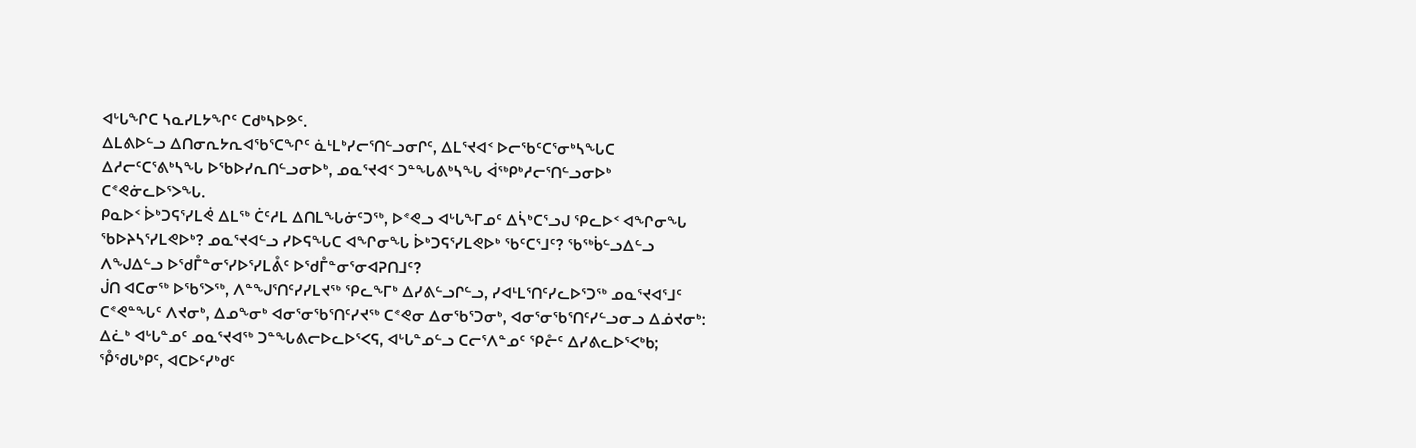ᐊᒡᒐᖏᑕ ᓴᓇᓯᒪᔭᖏᑦ ᑕᑯᒃᓴᐅᕗᑦ.
ᐃᒪᕕᐅᓪᓗ ᐃᑎᓂᕆᔭᕆᐊᖃᕐᑕᖏᑦ ᓈᒻᒪᒃᓯᓕᕐᑎᓪᓗᓂᒋᑦ, ᐃᒪᕐᔪᐊᑉ ᐅᓕᖃᑦᑕᕐᓂᒃᓴᖓᑕ ᐃᓱᓕᑦᑕᕐᕕᒃᓴᖓ ᐅᖃᐅᓯᕆᑎᓪᓗᓂᐅᒃ, ᓄᓇᕐᔪᐊᑉ ᑐᓐᖓᕕᒃᓴᖓ ᐋᖅᑭᒃᓱᓕᕐᑎᓪᓗᓂᐅᒃ ᑕᕝᕙᓃᓚᐅᕐᐳᖓ.
ᑭᓇᐅᑉ ᐆᒃᑐᕋᕐᓯᒪᕚ ᐃᒪᖅ ᑖᑦᓱᒪ ᐃᑎᒪᖓᓃᑦᑐᖅ, ᐅᕝᕙᓗ ᐊᒡᒐᖕᒥᓄᑦ ᐃᓵᒃᑕᕐᓗᒍ ᕿᓚᐅᑉ ᐊᖏᓂᖓ ᖃᐅᔨᓴᕐᓯᒪᕙᐅᒃ? ᓄᓇᕐᔪᐊᓪᓗ ᓯᐅᕋᖓᑕ ᐊᖏᓂᖓ ᐆᒃᑐᕋᕐᓯᒪᕙᐅᒃ ᖃᑦᑕᕐᒧᑦ? ᖃᖅᑳᓪᓗᐃᓪᓗ ᐱᖑᐃᓪᓗ ᐅᖁᒤᓐᓂᕐᓯᐅᕐᓯᒪᕔᑦ ᐅᖁᒤᓐᓂᕐᓂᐊᕈᑎᒧᑦ?
ᒎᑎ ᐊᑕᓂᖅ ᐅᖃᕐᐳᖅ, ᐱᓐᖑᕐᑎᑦᓯᓯᒪᔪᖅ ᕿᓚᖕᒥᒃ ᐃᓯᕕᓪᓗᒋᓪᓗ, ᓯᐊᒻᒪᕐᑎᑦᓯᓚᐅᕐᑐᖅ ᓄᓇᕐᔪᐊᕐᒧᑦ ᑕᕝᕙᓐᖓᑦ ᐱᔪᓂᒃ, ᐃᓄᖕᓂᒃ ᐊᓂᕐᓂᖃᕐᑎᑦᓯᔪᖅ ᑕᕝᕙᓂ ᐃᓂᖃᕐᑐᓂᒃ, ᐊᓂᕐᓂᖃᕐᑎᑦᓯᓪᓗᓂᓗ ᐃᓅᔪᓂᒃ:
ᐃᓛᒃ ᐊᒡᒐᓐᓄᑦ ᓄᓇᕐᔪᐊᖅ ᑐᓐᖓᕕᓕᐅᓚᐅᕐᐸᕋ, ᐊᒡᒐᓐᓄᓪᓗ ᑕᓕᕐᐱᓐᓄᑦ ᕿᓔᑦ ᐃᓯᕕᓚᐅᕐᐸᒃᑲ; ᕾᖁᒐᒃᑭᑦ, ᐊᑕᐅᑦᓯᒃᑯᑦ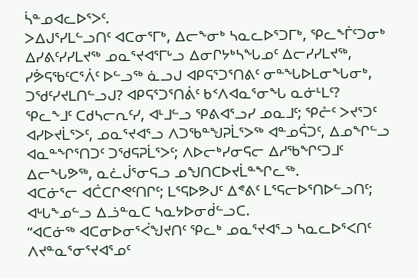ᓵᓐᓄᐊᓚᐅᕐᐳᑦ.
ᐳᐃᒍᕐᓯᒪᓪᓗᑎᑦ ᐊᑕᓂᕐᒥᒃ, ᐃᓕᖕᓂᒃ ᓴᓇᓚᐅᕐᑐᒥᒃ, ᕿᓚᖕᒦᑦᑐᓂᒃ ᐃᓯᕕᑦᓯᓯᒪᔪᖅ ᓄᓇᕐᔪᐊᕐᒥᒡᓗ ᐃᓂᒋᔭᒃᓴᖓᓄᑦ ᐃᓕᓯᓯᒪᔪᖅ, ᓯᕘᕋᖃᑦᑕᕐᐲᑦ ᐅᓪᓗᖅ ᓈᓗᒍ ᐊᑭᕋᕐᑐᕐᑎᕕᑦ ᓂᓐᖓᐅᒪᓂᖓᓂᒃ, ᑐᖁᑦᓯᔪᒪᑎᓪᓗᒍ? ᐊᑭᕋᕐᑐᕐᑎᕖᑦ ᑲᑉᐱᐊᓇᕐᓂᖓ ᓇᓃᒻᒪᑦ?
ᕿᓚᖕᒧᑦ ᑕᑯᓴᓕᕆᑦᓯ, ᐊᒻᒧᓪᓗ ᕿᕕᐊᕐᓗᓯ ᓄᓇᒧᑦ; ᕿᓔᑦ ᐳᔪᕐᑐᑦ ᐊᓯᐅᔪᒫᕐᐳᑦ, ᓄᓇᕐᔪᐊᕐᓗ ᐱᑐᖃᓐᖑᕈᒫᕐᐳᖅ ᐊᓐᓄᕌᑐᑦ, ᐃᓄᖏᓪᓗ ᐊᓇᓐᖏᕐᑎᑐᑦ ᑐᖁᕋᕈᒫᕐᐳᑦ; ᐱᐅᓕᒃᓯᓂᕋᓕ ᐃᓱᖃᖏᑦᑐᒧᑦ ᐃᓕᖓᕗᖅ, ᓇᓛᒎᕐᓂᕋᓗ ᓄᖑᑎᑕᐅᔪᒫᓐᖏᓚᖅ.
ᐊᑕᓃᕐᓕ ᐊᑖᑕᒋᕙᑦᑎᒋᑦ; ᒪᕐᕋᐅᕗᒍᑦ ᐃᕝᕕᑦ ᒪᕐᕋᓕᐅᕐᑎᐅᓪᓗᑎᑦ; ᐊᒡᒐᖕᓄᓪᓗ ᐃᓘᓐᓇᑕ ᓴᓇᔭᐅᓂᑰᓪᓗᑕ.
“ᐊᑕᓃᖅ ᐊᑕᓂᐅᓂᕐᐹᖑᔪᑎᑦ ᕿᓚᒃ ᓄᓇᕐᔪᐊᕐᓗ ᓴᓇᓚᐅᕐᐸᑎᑦ ᐱᔪᓐᓇᕐᓂᕐᔪᐊᕐᓄᑦ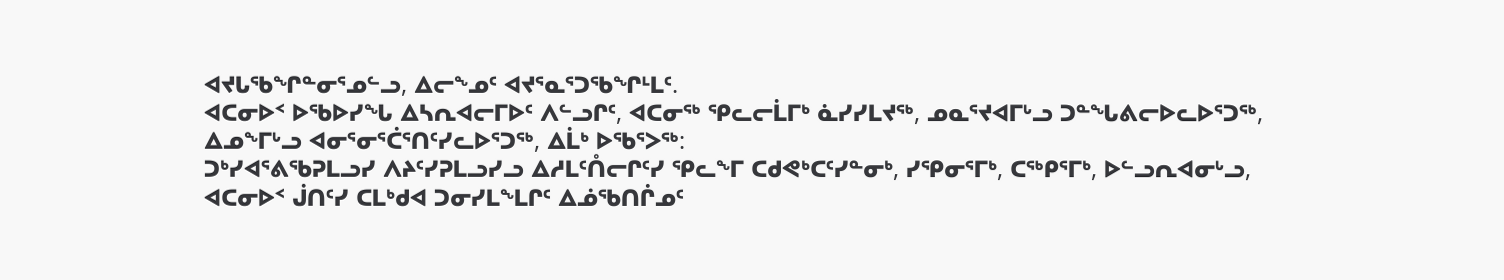ᐊᔪᒐᖃᖏᓐᓂᕐᓄᓪᓗ, ᐃᓕᖕᓄᑦ ᐊᔪᕐᓇᕐᑐᖃᖏᒻᒪᑦ.
ᐊᑕᓂᐅᑉ ᐅᖃᐅᓯᖓ ᐃᓴᕆᐊᓕᒥᐅᑦ ᐱᓪᓗᒋᑦ, ᐊᑕᓂᖅ ᕿᓚᓕᒫᒥᒃ ᓈᓯᓯᒪᔪᖅ, ᓄᓇᕐᔪᐊᒥᒡᓗ ᑐᓐᖓᕕᓕᐅᓚᐅᕐᑐᖅ, ᐃᓄᖕᒥᒡᓗ ᐊᓂᕐᓂᕐᑖᕐᑎᑦᓯᓚᐅᕐᑐᖅ, ᐃᒫᒃ ᐅᖃᕐᐳᖅ:
ᑐᒃᓯᐊᕐᕕᖃᕈᒪᓗᓯ ᐱᔨᑦᓯᕈᒪᓗᓯᓗ ᐃᓱᒪᑦᑍᓕᒋᑦᓯ ᕿᓚᖕᒥ ᑕᑯᕙᒃᑕᑦᓯᓐᓂᒃ, ᓯᕿᓂᕐᒥᒃ, ᑕᖅᑭᕐᒥᒃ, ᐅᓪᓗᕆᐊᓂᒡᓗ, ᐊᑕᓂᐅᑉ ᒎᑎᑦᓯ ᑕᒪᒃᑯᐊ ᑐᓂᓯᒪᖕᒪᒋᑦ ᐃᓅᖃᑎᒌᓄᑦ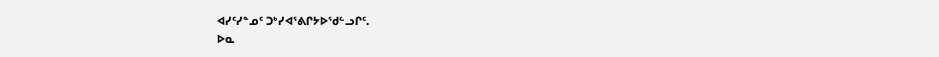ᐊᓯᑦᓯᓐᓄᑦ ᑐᒃᓯᐊᕐᕕᒋᔭᐅᖁᓪᓗᒋᑦ.
ᐅᓇ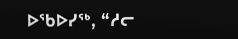ᐅᖃᐅᓯᖅ, “ᓱᓕ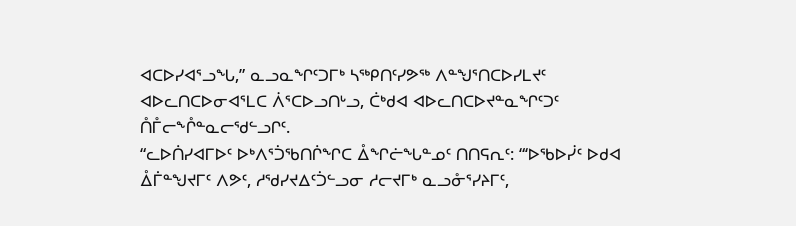ᐊᑕᐅᓯᐊᕐᓗᖓ,” ᓇᓗᓇᖏᑦᑐᒥᒃ ᓴᖅᑭᑎᑦᓯᕗᖅ ᐱᓐᖑᕐᑎᑕᐅᓯᒪᔪᑦ ᐊᐅᓚᑎᑕᐅᓂᐊᕐᒪᑕ ᐲᕐᑕᐅᓗᑎᒡᓗ, ᑖᒃᑯᐊ ᐊᐅᓚᑎᑕᐅᔪᓐᓇᖏᑦᑐᑦ ᑍᒤᓕᖕᒊᓐᓇᓕᖁᓪᓗᒋᑦ.
“ᓚᐅᑏᓯᐊᒥᐅᑦ ᐅᒃᐱᕐᑑᖃᑎᒌᖏᑕ ᐂᖏᓖᖓᓐᓄᑦ ᑎᑎᕋᕆᑦ: “‘ᐅᖃᐅᓰᑦ ᐅᑯᐊ ᐂᒦᓐᖑᔪᒥᑦ ᐱᕗᑦ, ᓱᖁᓯᔪᐃᑦᑑᓪᓗᓂ ᓱᓕᔪᒥᒃ ᓇᓗᓁᕐᓯᔨᒥᑦ,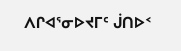ᐱᒋᐊᕐᓂᐅᔪᒥᑦ ᒎᑎᐅᑉ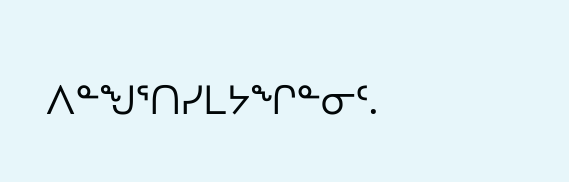ᐱᓐᖑᕐᑎᓯᒪᔭᖏᓐᓂᑦ.